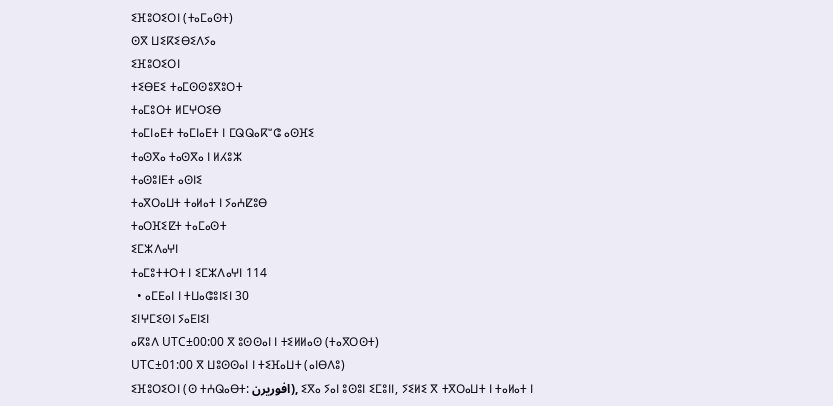ⵉⴼⵓⵔⵉⵔⵏ (ⵜⴰⵎⴰⵙⵜ)
ⵙⴳ ⵡⵉⴽⵉⴱⵉⴷⵢⴰ
ⵉⴼⵓⵔⵉⵔⵏ
ⵜⵉⴱⴹⵉ ⵜⴰⵎⵙⵙⵓⴳⵓⵔⵜ
ⵜⴰⵎⵓⵔⵜ ⵍⵎⵖⵔⵉⴱ
ⵜⴰⵎⵏⴰⴹⵜ ⵜⴰⵎⵏⴰⴹⵜ ⵏ ⵎⵕⵕⴰⴽⵯⵛ ⴰⵙⴼⵉ
ⵜⴰⵙⴳⴰ ⵜⴰⵙⴳⴰ ⵏ ⵍⵃⵓⵣ
ⵜⴰⵙⵓⵏⴹⵜ ⴰⵙⵏⵉ
ⵜⴰⴳⵔⴰⵡⵜ ⵜⴰⵍⴰⵜ ⵏ ⵢⴰⵄⵇⵓⴱ
ⵜⴰⵔⴼⵉⵇⵜ ⵜⴰⵎⴰⵙⵜ
ⵉⵎⵣⴷⴰⵖⵏ
ⵜⴰⵎⵓⵜⵜⵔⵜ ⵏ ⵉⵎⵣⴷⴰⵖⵏ 114
  • ⴰⵎⴹⴰⵏ ⵏ ⵜⵡⴰⵛⵓⵏⵉⵏ 30
ⵉⵏⵖⵎⵉⵙⵏ ⵢⴰⴹⵏⵉⵏ
ⴰⴽⵓⴷ UTC±00:00 ⴳ ⵓⵙⵙⴰⵏ ⵏ ⵜⵉⵍⵍⴰⵙ (ⵜⴰⴳⵔⵙⵜ)
UTC±01:00 ⴳ ⵡⵓⵙⵙⴰⵏ ⵏ ⵜⵉⴼⴰⵡⵜ (ⴰⵏⴱⴷⵓ)
ⵉⴼⵓⵔⵉⵔⵏ (ⵙ ⵜⵄⵕⴰⴱⵜ: افوريرن), ⵉⴳⴰ ⵢⴰⵏ ⵓⵙⵓⵏ ⵉⵎⵓⵏⵏ, ⵢⵉⵍⵉ ⴳ ⵜⴳⵔⴰⵡⵜ ⵏ ⵜⴰⵍⴰⵜ ⵏ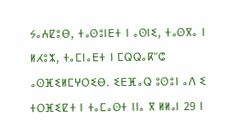ⵢⴰⵄⵇⵓⴱ, ⵜⴰⵙⵓⵏⴹⵜ ⵏ ⴰⵙⵏⵉ, ⵜⴰⵙⴳⴰ ⵏ ⵍⵃⵓⵣ, ⵜⴰⵎⵏⴰⴹⵜ ⵏ ⵎⵕⵕⴰⴽⵯⵛ ⴰⵙⴼⵉⵍⵎⵖⵔⵉⴱ. ⵉⴹⴼⴰⵕ ⵓⵙⵓⵏ ⴰⴷ ⵉ ⵜⵔⴼⵉⵇⵜ ⵏ ⵜⴰⵎⴰⵙⵜ ⵏⵏⴰ ⴳ ⵍⵍⴰⵏ 29 ⵏ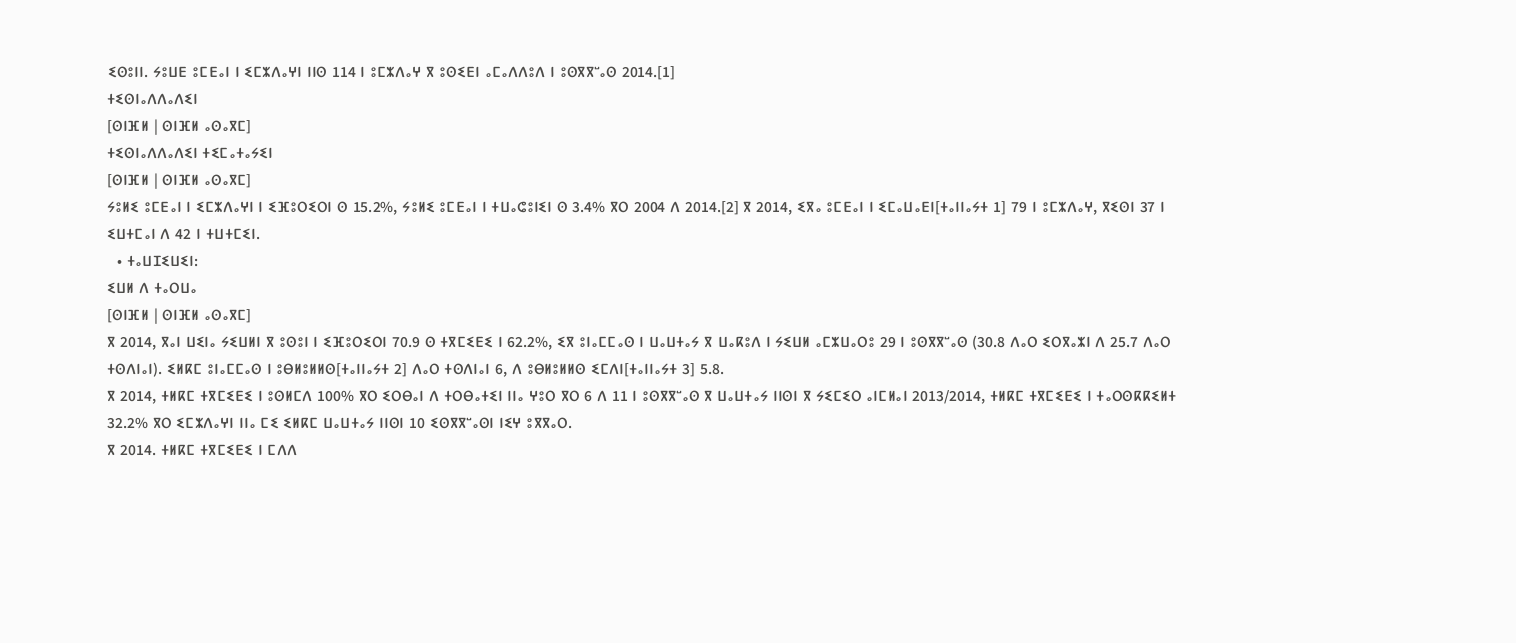ⵉⵙⵓⵏⵏ. ⵢⵓⵡⴹ ⵓⵎⴹⴰⵏ ⵏ ⵉⵎⵣⴷⴰⵖⵏ ⵏⵏⵙ 114 ⵏ ⵓⵎⵣⴷⴰⵖ ⴳ ⵓⵙⵉⴹⵏ ⴰⵎⴰⴷⴷⵓⴷ ⵏ ⵓⵙⴳⴳⵯⴰⵙ 2014.[1]
ⵜⵉⵙⵏⴰⴷⴷⴰⴷⵉⵏ
[ⵙⵏⴼⵍ | ⵙⵏⴼⵍ ⴰⵙⴰⴳⵎ]
ⵜⵉⵙⵏⴰⴷⴷⴰⴷⵉⵏ ⵜⵉⵎⴰⵜⴰⵢⵉⵏ
[ⵙⵏⴼⵍ | ⵙⵏⴼⵍ ⴰⵙⴰⴳⵎ]
ⵢⵓⵍⵉ ⵓⵎⴹⴰⵏ ⵏ ⵉⵎⵣⴷⴰⵖⵏ ⵏ ⵉⴼⵓⵔⵉⵔⵏ ⵙ 15.2%, ⵢⵓⵍⵉ ⵓⵎⴹⴰⵏ ⵏ ⵜⵡⴰⵛⵓⵏⵉⵏ ⵙ 3.4% ⴳⵔ 2004 ⴷ 2014.[2] ⴳ 2014, ⵉⴳⴰ ⵓⵎⴹⴰⵏ ⵏ ⵉⵎⴰⵡⴰⴹⵏ[ⵜⴰⵏⵏⴰⵢⵜ 1] 79 ⵏ ⵓⵎⵣⴷⴰⵖ, ⴳⵉⵙⵏ 37 ⵏ ⵉⵡⵜⵎⴰⵏ ⴷ 42 ⵏ ⵜⵡⵜⵎⵉⵏ.
  • ⵜⴰⵡⵊⵉⵡⵉⵏ:
ⵉⵡⵍ ⴷ ⵜⴰⵔⵡⴰ
[ⵙⵏⴼⵍ | ⵙⵏⴼⵍ ⴰⵙⴰⴳⵎ]
ⴳ 2014, ⴳⴰⵏ ⵡⵉⵏⴰ ⵢⵉⵡⵍⵏ ⴳ ⵓⵙⵓⵏ ⵏ ⵉⴼⵓⵔⵉⵔⵏ 70.9 ⵙ ⵜⴳⵎⵉⴹⵉ ⵏ 62.2%, ⵉⴳ ⵓⵏⴰⵎⵎⴰⵙ ⵏ ⵡⴰⵡⵜⴰⵢ ⴳ ⵡⴰⴽⵓⴷ ⵏ ⵢⵉⵡⵍ ⴰⵎⵣⵡⴰⵔⵓ 29 ⵏ ⵓⵙⴳⴳⵯⴰⵙ (30.8 ⴷⴰⵔ ⵉⵔⴳⴰⵣⵏ ⴷ 25.7 ⴷⴰⵔ ⵜⵙⴷⵏⴰⵏ). ⵉⵍⴽⵎ ⵓⵏⴰⵎⵎⴰⵙ ⵏ ⵓⴱⵍⵓⵍⵍⵙ[ⵜⴰⵏⵏⴰⵢⵜ 2] ⴷⴰⵔ ⵜⵙⴷⵏⴰⵏ 6, ⴷ ⵓⴱⵍⵓⵍⵍⵙ ⵉⵎⴷⵏ[ⵜⴰⵏⵏⴰⵢⵜ 3] 5.8.
ⴳ 2014, ⵜⵍⴽⵎ ⵜⴳⵎⵉⴹⵉ ⵏ ⵓⵙⵍⵎⴷ 100% ⴳⵔ ⵉⵔⴱⴰⵏ ⴷ ⵜⵔⴱⴰⵜⵉⵏ ⵏⵏⴰ ⵖⵓⵔ ⴳⵔ 6 ⴷ 11 ⵏ ⵓⵙⴳⴳⵯⴰⵙ ⴳ ⵡⴰⵡⵜⴰⵢ ⵏⵏⵙⵏ ⴳ ⵢⵉⵎⵉⵔ ⴰⵏⵎⵍⴰⵏ 2013/2014, ⵜⵍⴽⵎ ⵜⴳⵎⵉⴹⵉ ⵏ ⵜⴰⵔⵙⴽⴽⵉⵍⵜ 32.2% ⴳⵔ ⵉⵎⵣⴷⴰⵖⵏ ⵏⵏⴰ ⵎⵉ ⵉⵍⴽⵎ ⵡⴰⵡⵜⴰⵢ ⵏⵏⵙⵏ 10 ⵉⵙⴳⴳⵯⴰⵙⵏ ⵏⵉⵖ ⵓⴳⴳⴰⵔ.
ⴳ 2014. ⵜⵍⴽⵎ ⵜⴳⵎⵉⴹⵉ ⵏ ⵎⴷⴷ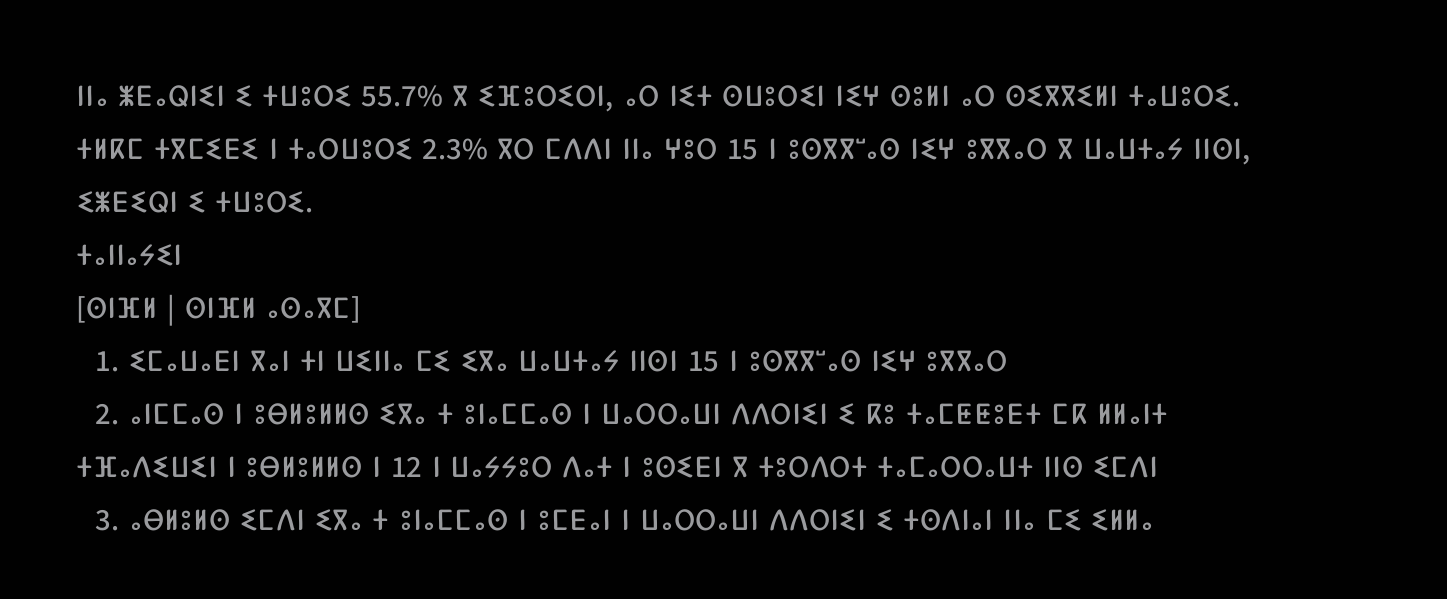ⵏⵏⴰ ⵥⴹⴰⵕⵏⵉⵏ ⵉ ⵜⵡⵓⵔⵉ 55.7% ⴳ ⵉⴼⵓⵔⵉⵔⵏ, ⴰⵔ ⵏⵉⵜ ⵙⵡⵓⵔⵉⵏ ⵏⵉⵖ ⵙⵓⵍⵏ ⴰⵔ ⵙⵉⴳⴳⵉⵍⵏ ⵜⴰⵡⵓⵔⵉ. ⵜⵍⴽⵎ ⵜⴳⵎⵉⴹⵉ ⵏ ⵜⴰⵔⵡⵓⵔⵉ 2.3% ⴳⵔ ⵎⴷⴷⵏ ⵏⵏⴰ ⵖⵓⵔ 15 ⵏ ⵓⵙⴳⴳⵯⴰⵙ ⵏⵉⵖ ⵓⴳⴳⴰⵔ ⴳ ⵡⴰⵡⵜⴰⵢ ⵏⵏⵙⵏ, ⵉⵥⴹⵉⵕⵏ ⵉ ⵜⵡⵓⵔⵉ.
ⵜⴰⵏⵏⴰⵢⵉⵏ
[ⵙⵏⴼⵍ | ⵙⵏⴼⵍ ⴰⵙⴰⴳⵎ]
  1. ⵉⵎⴰⵡⴰⴹⵏ ⴳⴰⵏ ⵜⵏ ⵡⵉⵏⵏⴰ ⵎⵉ ⵉⴳⴰ ⵡⴰⵡⵜⴰⵢ ⵏⵏⵙⵏ 15 ⵏ ⵓⵙⴳⴳⵯⴰⵙ ⵏⵉⵖ ⵓⴳⴳⴰⵔ
  2. ⴰⵏⵎⵎⴰⵙ ⵏ ⵓⴱⵍⵓⵍⵍⵙ ⵉⴳⴰ ⵜ ⵓⵏⴰⵎⵎⴰⵙ ⵏ ⵡⴰⵔⵔⴰⵡⵏ ⴷⴷⵔⵏⵉⵏ ⵉ ⴽⵓ ⵜⴰⵎⵟⵟⵓⴹⵜ ⵎⴽ ⵍⵍⴰⵏⵜ ⵜⴼⴰⴷⵉⵡⵉⵏ ⵏ ⵓⴱⵍⵓⵍⵍⵙ ⵏ 12 ⵏ ⵡⴰⵢⵢⵓⵔ ⴷⴰⵜ ⵏ ⵓⵙⵉⴹⵏ ⴳ ⵜⵓⵔⴷⵔⵜ ⵜⴰⵎⴰⵔⵔⴰⵡⵜ ⵏⵏⵙ ⵉⵎⴷⵏ
  3. ⴰⴱⵍⵓⵍⵙ ⵉⵎⴷⵏ ⵉⴳⴰ ⵜ ⵓⵏⴰⵎⵎⴰⵙ ⵏ ⵓⵎⴹⴰⵏ ⵏ ⵡⴰⵔⵔⴰⵡⵏ ⴷⴷⵔⵏⵉⵏ ⵉ ⵜⵙⴷⵏⴰⵏ ⵏⵏⴰ ⵎⵉ ⵉⵍⵍⴰ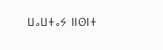ⵡⴰⵡⵜⴰⵢ ⵏⵏⵙⵏⵜ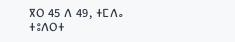ⴳⵔ 45 ⴷ 49, ⵜⵎⴷⴰ ⵜⵓⴷⵔⵜ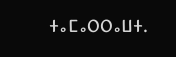ⵜⴰⵎⴰⵔⵔⴰⵡⵜ.